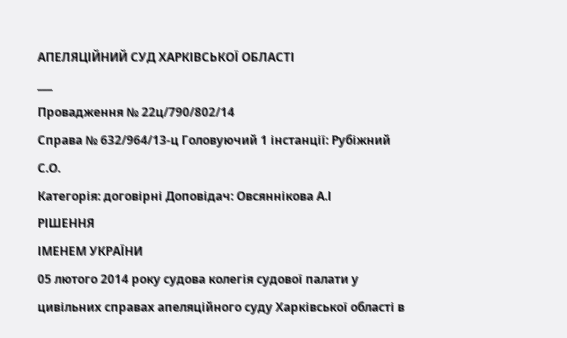АПЕЛЯЦІЙНИЙ СУД ХАРКІВСЬКОЇ ОБЛАСТІ
___
Провадження № 22ц/790/802/14
Справа № 632/964/13-ц Головуючий 1 інстанції: Рубіжний С.О.
Категорія: договірні Доповідач: Овсяннікова А.І
РІШЕННЯ
ІМЕНЕМ УКРАЇНИ
05 лютого 2014 року судова колегія судової палати у цивільних справах апеляційного суду Харківської області в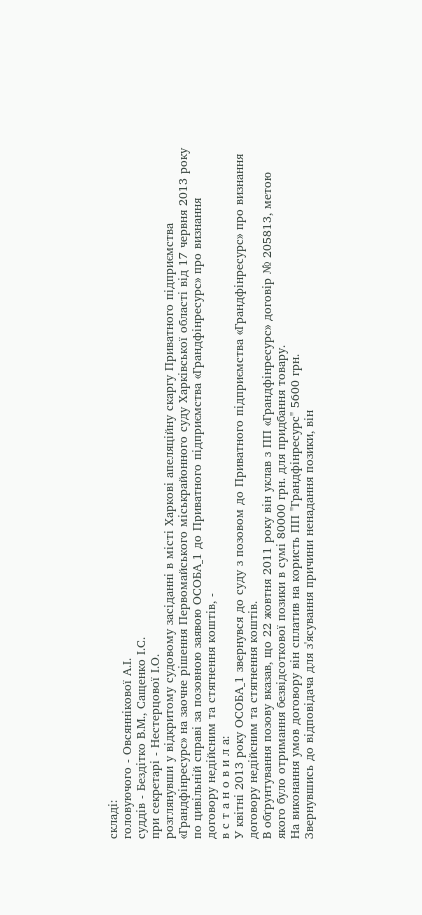складі:
головуючого - Овсяннікової А.І.
суддів - Бездітко В.М., Сащенко І.С.
при секретарі - Нестерцової І.О.
розглянувши у відкритому судовому засіданні в місті Харкові апеляційну скаргу Приватного підприємства «Грандфінресурс» на заочне рішення Первомайського міськрайонного суду Харківської області від 17 червня 2013 року по цивільній справі за позовною заявою ОСОБА_1 до Приватного підприємства «Грандфінресурс» про визнання договору недійсним та стягнення коштів, -
в с т а н о в и л а:
У квітні 2013 року ОСОБА_1 звернувся до суду з позовом до Приватного підприємства «Грандфінресурс» про визнання договору недійсним та стягнення коштів.
В обґрунтування позову вказав, що 22 жовтня 2011 року він уклав з ПП «Грандфінресурс» договір № 205813, метою якого було отримання безвідсоткової позики в сумі 80000 грн. для придбання товару.
На виконання умов договору він сплатив на користь ПП "Грандфінресурс" 5600 грн.
Звернувшись до відповідача для з'ясування причини ненадання позики, він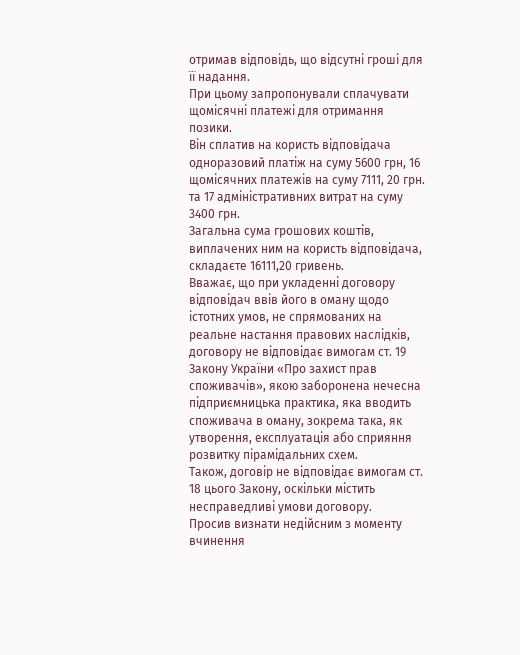отримав відповідь, що відсутні гроші для її надання.
При цьому запропонували сплачувати щомісячні платежі для отримання позики.
Він сплатив на користь відповідача одноразовий платіж на суму 5600 грн, 16 щомісячних платежів на суму 7111, 20 грн. та 17 адміністративних витрат на суму 3400 грн.
Загальна сума грошових коштів, виплачених ним на користь відповідача, складаєте 16111,20 гривень.
Вважає, що при укладенні договору відповідач ввів його в оману щодо істотних умов, не спрямованих на реальне настання правових наслідків, договору не відповідає вимогам ст. 19 Закону України «Про захист прав споживачів», якою заборонена нечесна підприємницька практика, яка вводить споживача в оману, зокрема така, як утворення, експлуатація або сприяння розвитку пірамідальних схем.
Також, договір не відповідає вимогам ст. 18 цього Закону, оскільки містить несправедливі умови договору.
Просив визнати недійсним з моменту вчинення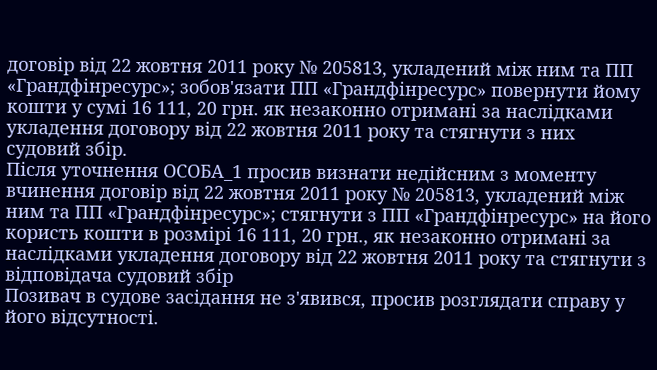договір від 22 жовтня 2011 року № 205813, укладений між ним та ПП «Грандфінресурс»; зобов'язати ПП «Грандфінресурс» повернути йому кошти у сумі 16 111, 20 грн. як незаконно отримані за наслідками укладення договору від 22 жовтня 2011 року та стягнути з них судовий збір.
Після уточнення ОСОБА_1 просив визнати недійсним з моменту вчинення договір від 22 жовтня 2011 року № 205813, укладений між ним та ПП «Грандфінресурс»; стягнути з ПП «Грандфінресурс» на його користь кошти в розмірі 16 111, 20 грн., як незаконно отримані за наслідками укладення договору від 22 жовтня 2011 року та стягнути з відповідача судовий збір
Позивач в судове засідання не з'явився, просив розглядати справу у його відсутності.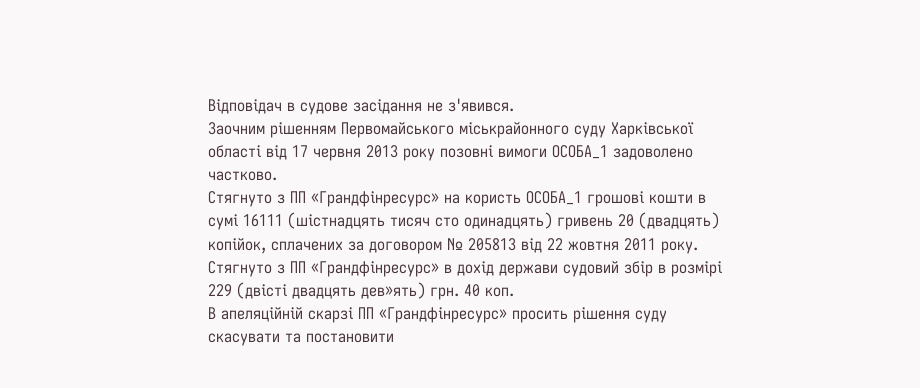Відповідач в судове засідання не з'явився.
Заочним рішенням Первомайського міськрайонного суду Харківської області від 17 червня 2013 року позовні вимоги ОСОБА_1 задоволено частково.
Стягнуто з ПП «Грандфінресурс» на користь ОСОБА_1 грошові кошти в сумі 16111 (шістнадцять тисяч сто одинадцять) гривень 20 (двадцять) копійок, сплачених за договором № 205813 від 22 жовтня 2011 року.
Стягнуто з ПП «Грандфінресурс» в дохід держави судовий збір в розмірі 229 (двісті двадцять дев»ять) грн. 40 коп.
В апеляційній скарзі ПП «Грандфінресурс» просить рішення суду скасувати та постановити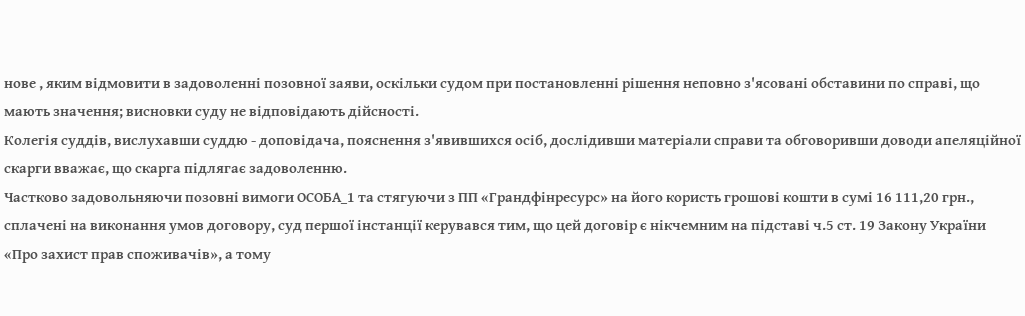нове , яким відмовити в задоволенні позовної заяви, оскільки судом при постановленні рішення неповно з'ясовані обставини по справі, що мають значення; висновки суду не відповідають дійсності.
Колегія суддів, вислухавши суддю - доповідача, пояснення з'явившихся осіб, дослідивши матеріали справи та обговоривши доводи апеляційної скарги вважає, що скарга підлягає задоволенню.
Частково задовольняючи позовні вимоги ОСОБА_1 та стягуючи з ПП «Грандфінресурс» на його користь грошові кошти в сумі 16 111,20 грн., сплачені на виконання умов договору, суд першої інстанції керувався тим, що цей договір є нікчемним на підставі ч.5 ст. 19 Закону України «Про захист прав споживачів», а тому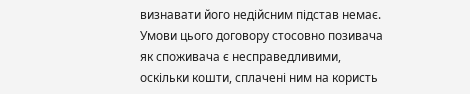визнавати його недійсним підстав немає. Умови цього договору стосовно позивача як споживача є несправедливими, оскільки кошти, сплачені ним на користь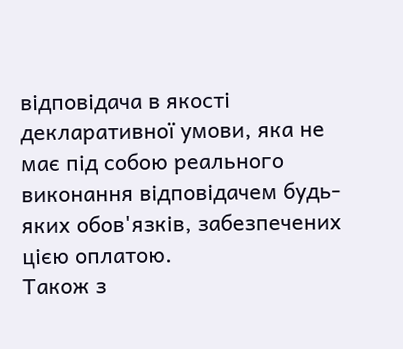відповідача в якості декларативної умови, яка не має під собою реального виконання відповідачем будь-яких обов'язків, забезпечених цією оплатою.
Також з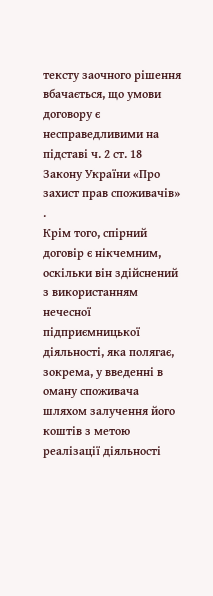тексту заочного рішення вбачається, що умови договору є несправедливими на підставі ч. 2 ст. 18 Закону України «Про захист прав споживачів» .
Крім того, спірний договір є нікчемним, оскільки він здійснений з використанням нечесної підприємницької діяльності, яка полягає, зокрема, у введенні в оману споживача шляхом залучення його коштів з метою реалізації діяльності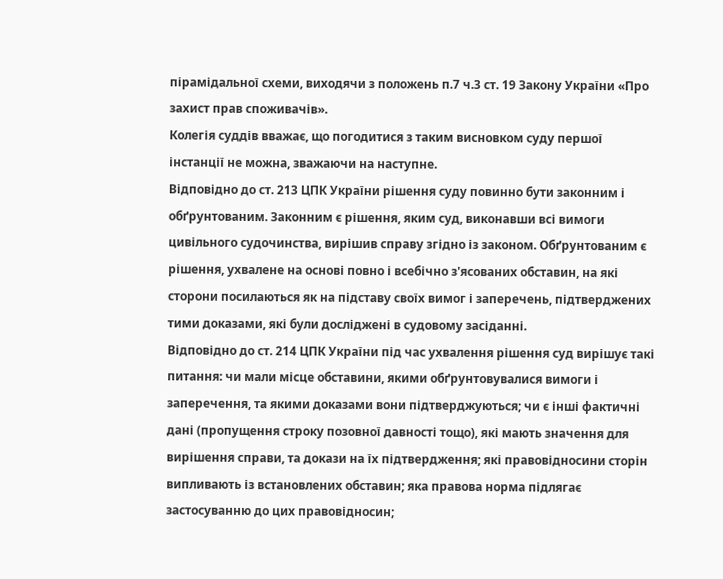пірамідальної схеми, виходячи з положень п.7 ч.3 ст. 19 Закону України «Про захист прав споживачів».
Колегія суддів вважає, що погодитися з таким висновком суду першої інстанції не можна, зважаючи на наступне.
Відповідно до ст. 213 ЦПК України рішення суду повинно бути законним і обґрунтованим. Законним є рішення, яким суд, виконавши всі вимоги цивільного судочинства, вирішив справу згідно із законом. Обґрунтованим є рішення, ухвалене на основі повно і всебічно з'ясованих обставин, на які сторони посилаються як на підставу своїх вимог і заперечень, підтверджених тими доказами, які були досліджені в судовому засіданні.
Відповідно до ст. 214 ЦПК України під час ухвалення рішення суд вирішує такі питання: чи мали місце обставини, якими обґрунтовувалися вимоги і заперечення, та якими доказами вони підтверджуються; чи є інші фактичні дані (пропущення строку позовної давності тощо), які мають значення для вирішення справи, та докази на їх підтвердження; які правовідносини сторін випливають із встановлених обставин; яка правова норма підлягає застосуванню до цих правовідносин;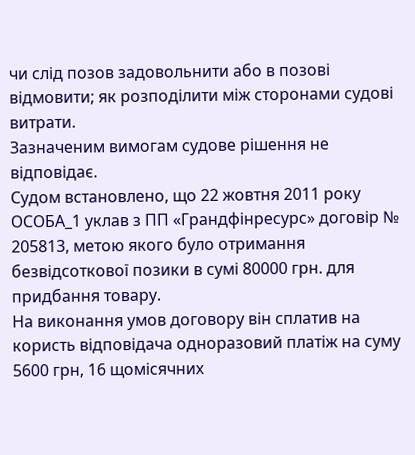чи слід позов задовольнити або в позові відмовити; як розподілити між сторонами судові витрати.
Зазначеним вимогам судове рішення не відповідає.
Судом встановлено, що 22 жовтня 2011 року ОСОБА_1 уклав з ПП «Грандфінресурс» договір № 205813, метою якого було отримання безвідсоткової позики в сумі 80000 грн. для придбання товару.
На виконання умов договору він сплатив на користь відповідача одноразовий платіж на суму 5600 грн, 16 щомісячних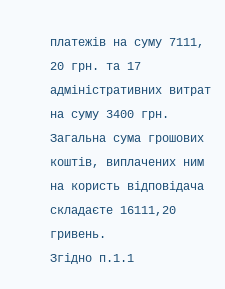платежів на суму 7111, 20 грн. та 17 адміністративних витрат на суму 3400 грн.
Загальна сума грошових коштів, виплачених ним на користь відповідача складаєте 16111,20 гривень.
Згідно п.1.1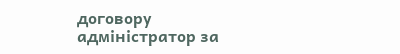договору адміністратор за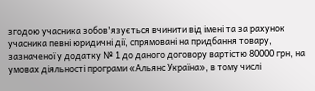згодою учасника зобов'язується вчинити від імені та за рахунок учасника певні юридичні дії, спрямовані на придбання товару, зазначеної у додатку № 1 до даного договору вартістю 80000 грн, на умовах діяльності програми «Альянс Україна», в тому числі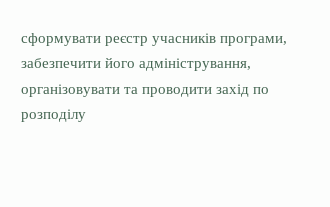сформувати реєстр учасників програми, забезпечити його адміністрування, організовувати та проводити захід по розподілу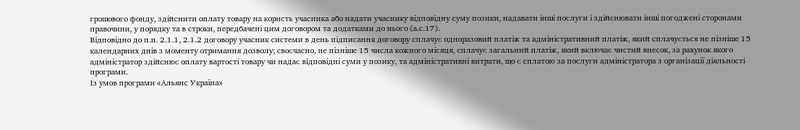грошового фонду, здійснити оплату товару на користь учасника або надати учаснику відповідну суму позики, надавати інші послуги і здійснювати інші погоджені сторонами правочини, у порядку та в строки, передбачені цим договором та додатками до нього (а.с.17).
Відповідно до п.п. 2.1.1, 2.1.2 договору учасник системи в день підписання договору сплачує одноразовий платіж та адміністративний платіж, який сплачується не пізніше 15 календарних днів з моменту отримання дозволу; своєчасно, не пізніше 15 числа кожного місяця, сплачує загальний платіж, який включає чистий внесок, за рахунок якого адміністратор здійснює оплату вартості товару чи надає відповідні суми у позику, та адміністративні витрати, що є сплатою за послуги адміністратора з організації діяльності програми.
Із умов програми «Альянс Україна»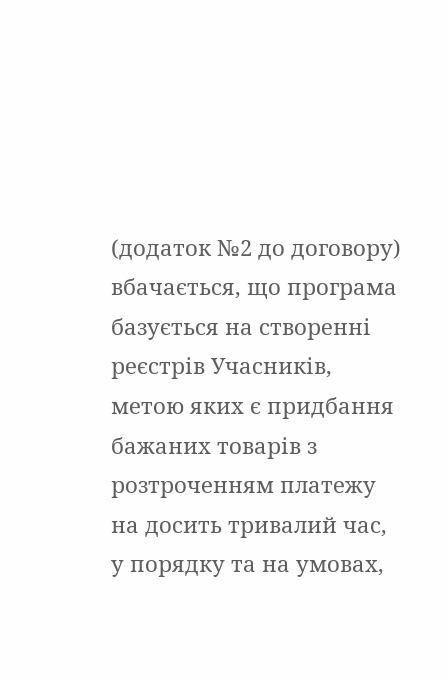(додаток №2 до договору) вбачається, що програма базується на створенні реєстрів Учасників, метою яких є придбання бажаних товарів з розтроченням платежу на досить тривалий час, у порядку та на умовах,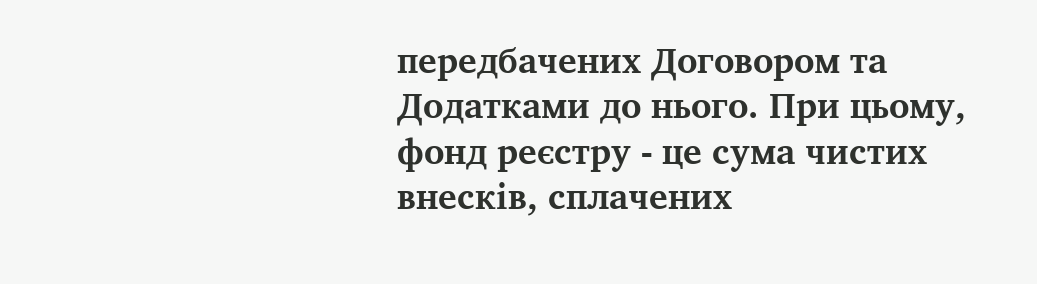передбачених Договором та Додатками до нього. При цьому, фонд реєстру - це сума чистих внесків, сплачених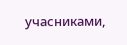учасниками,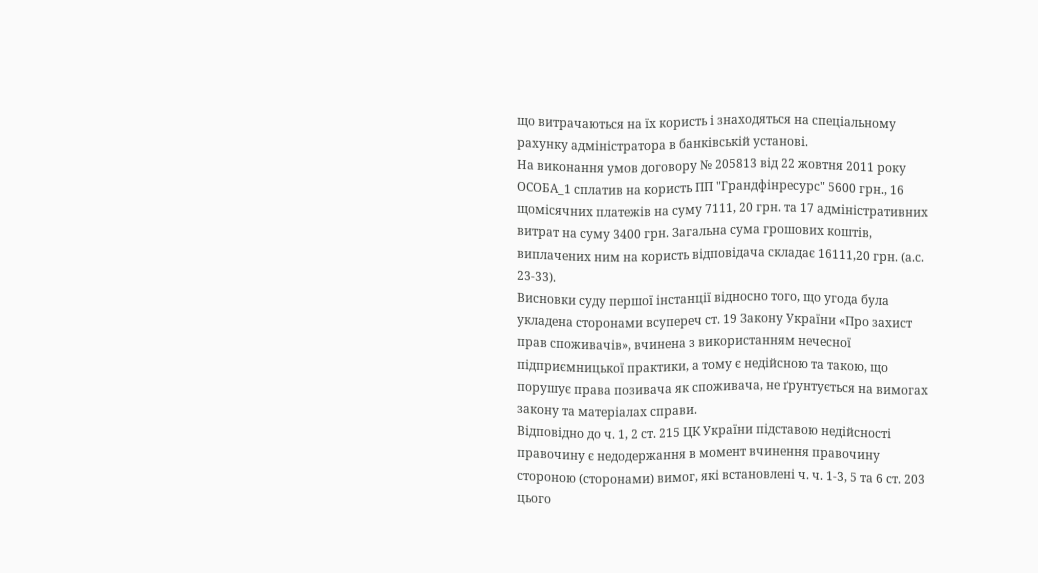що витрачаються на їх користь і знаходяться на спеціальному рахунку адміністратора в банківській установі.
На виконання умов договору № 205813 від 22 жовтня 2011 року ОСОБА_1 сплатив на користь ПП "Грандфінресурс" 5600 грн., 16 щомісячних платежів на суму 7111, 20 грн. та 17 адміністративних витрат на суму 3400 грн. Загальна сума грошових коштів, виплачених ним на користь відповідача складає 16111,20 грн. (а.с. 23-33).
Висновки суду першої інстанції відносно того, що угода була укладена сторонами всупереч ст. 19 Закону України «Про захист прав споживачів», вчинена з використанням нечесної підприємницької практики, а тому є недійсною та такою, що порушує права позивача як споживача, не ґрунтується на вимогах закону та матеріалах справи.
Відповідно до ч. 1, 2 ст. 215 ЦК України підставою недійсності правочину є недодержання в момент вчинення правочину стороною (сторонами) вимог, які встановлені ч. ч. 1-3, 5 та 6 ст. 203 цього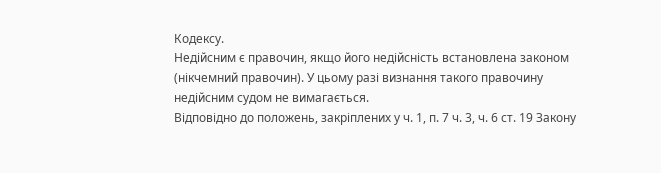Кодексу.
Недійсним є правочин, якщо його недійсність встановлена законом (нікчемний правочин). У цьому разі визнання такого правочину недійсним судом не вимагається.
Відповідно до положень, закріплених у ч. 1, п. 7 ч. 3, ч. 6 ст. 19 Закону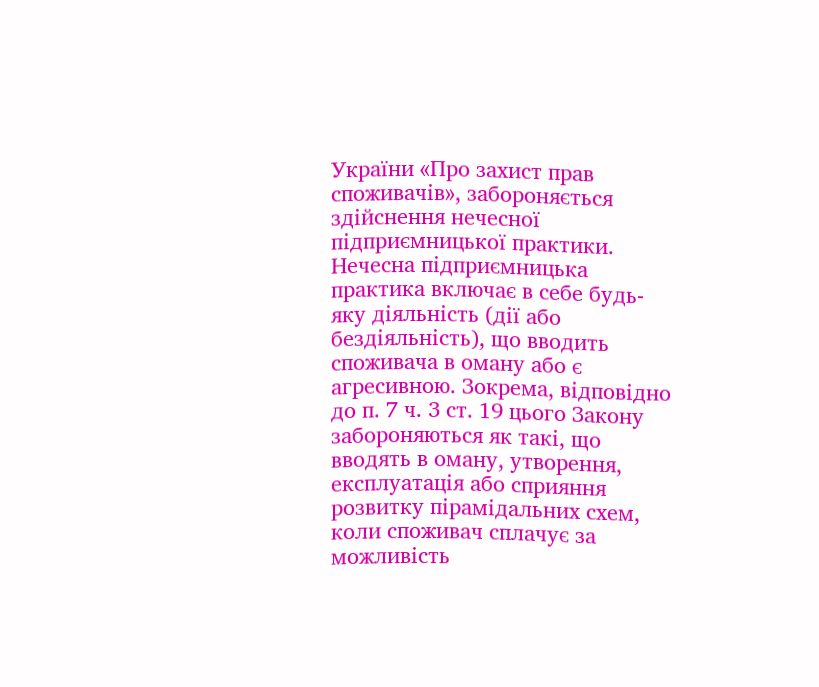України «Про захист прав споживачів», забороняється здійснення нечесної підприємницької практики.
Нечесна підприємницька практика включає в себе будь-яку діяльність (дії або бездіяльність), що вводить споживача в оману або є агресивною. Зокрема, відповідно до п. 7 ч. 3 ст. 19 цього Закону забороняються як такі, що вводять в оману, утворення, експлуатація або сприяння розвитку пірамідальних схем, коли споживач сплачує за можливість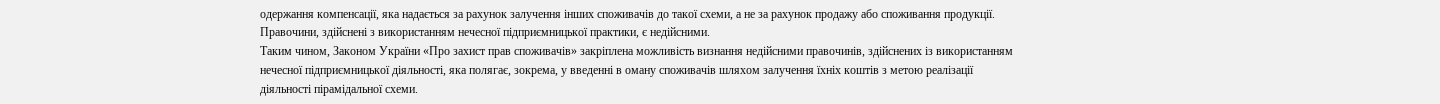одержання компенсації, яка надається за рахунок залучення інших споживачів до такої схеми, а не за рахунок продажу або споживання продукції. Правочини, здійснені з використанням нечесної підприємницької практики, є недійсними.
Таким чином, Законом України «Про захист прав споживачів» закріплена можливість визнання недійсними правочинів, здійснених із використанням нечесної підприємницької діяльності, яка полягає, зокрема, у введенні в оману споживачів шляхом залучення їхніх коштів з метою реалізації діяльності пірамідальної схеми.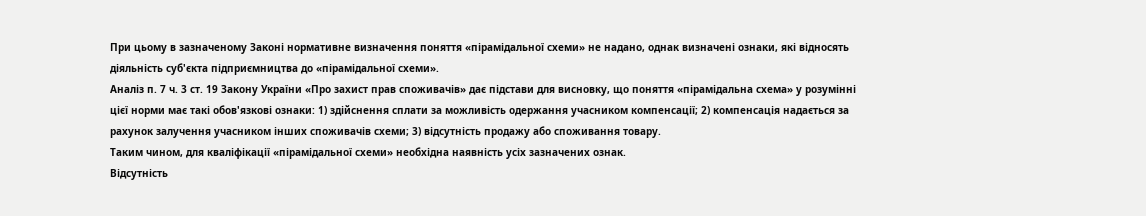При цьому в зазначеному Законі нормативне визначення поняття «пірамідальної схеми» не надано, однак визначені ознаки, які відносять діяльність суб'єкта підприємництва до «пірамідальної схеми».
Аналіз п. 7 ч. 3 ст. 19 Закону України «Про захист прав споживачів» дає підстави для висновку, що поняття «пірамідальна схема» у розумінні цієї норми має такі обов'язкові ознаки: 1) здійснення сплати за можливість одержання учасником компенсації; 2) компенсація надається за рахунок залучення учасником інших споживачів схеми; 3) відсутність продажу або споживання товару.
Таким чином, для кваліфікації «пірамідальної схеми» необхідна наявність усіх зазначених ознак.
Відсутність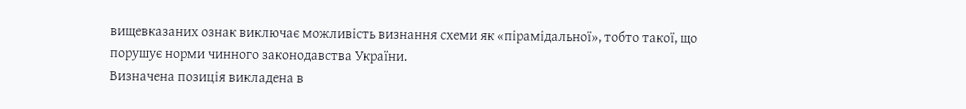вищевказаних ознак виключає можливість визнання схеми як «пірамідальної», тобто такої, що порушує норми чинного законодавства України.
Визначена позиція викладена в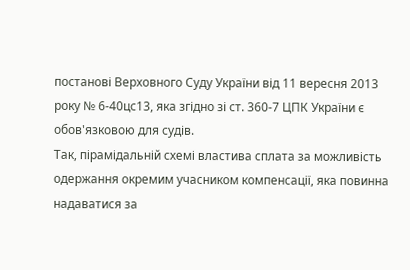постанові Верховного Суду України від 11 вересня 2013 року № 6-40цс13, яка згідно зі ст. 360-7 ЦПК України є обов'язковою для судів.
Так, пірамідальній схемі властива сплата за можливість одержання окремим учасником компенсації, яка повинна надаватися за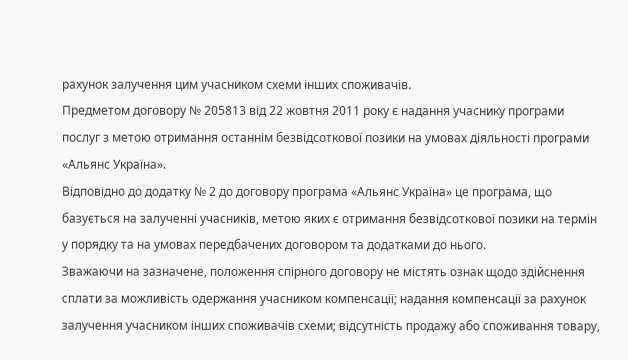рахунок залучення цим учасником схеми інших споживачів.
Предметом договору № 205813 від 22 жовтня 2011 року є надання учаснику програми послуг з метою отримання останнім безвідсоткової позики на умовах діяльності програми «Альянс Україна».
Відповідно до додатку № 2 до договору програма «Альянс Україна» це програма, що базується на залученні учасників, метою яких є отримання безвідсоткової позики на термін у порядку та на умовах передбачених договором та додатками до нього.
Зважаючи на зазначене, положення спірного договору не містять ознак щодо здійснення сплати за можливість одержання учасником компенсації; надання компенсації за рахунок залучення учасником інших споживачів схеми; відсутність продажу або споживання товару,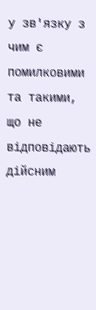у зв'язку з чим є помилковими та такими, що не відповідають дійсним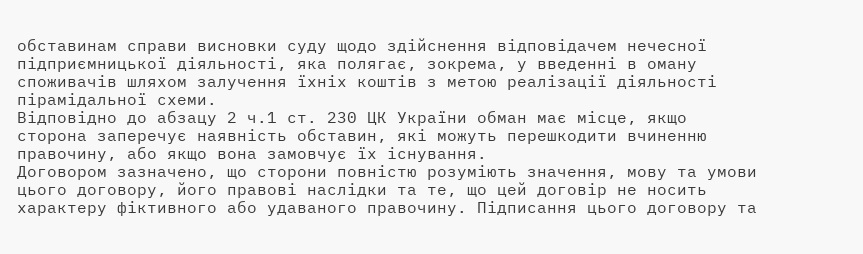обставинам справи висновки суду щодо здійснення відповідачем нечесної підприємницької діяльності, яка полягає, зокрема, у введенні в оману споживачів шляхом залучення їхніх коштів з метою реалізації діяльності пірамідальної схеми.
Відповідно до абзацу 2 ч.1 ст. 230 ЦК України обман має місце, якщо сторона заперечує наявність обставин, які можуть перешкодити вчиненню правочину, або якщо вона замовчує їх існування.
Договором зазначено, що сторони повністю розуміють значення, мову та умови цього договору, його правові наслідки та те, що цей договір не носить характеру фіктивного або удаваного правочину. Підписання цього договору та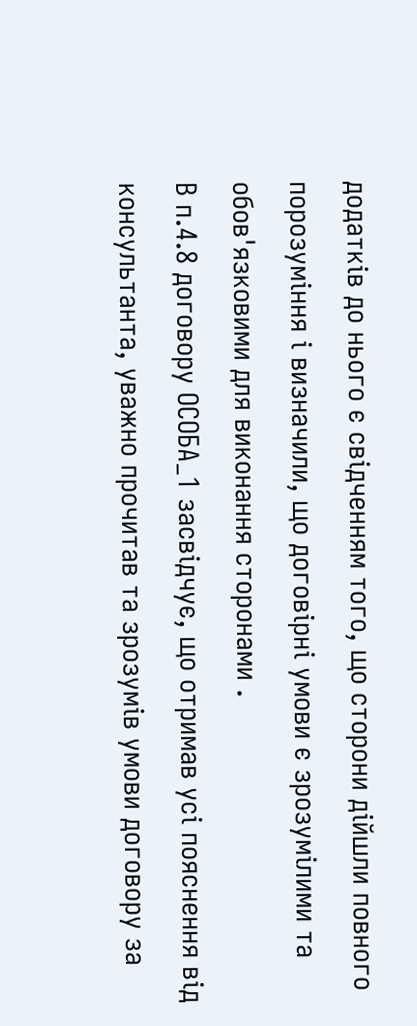додатків до нього є свідченням того, що сторони дійшли повного порозуміння і визначили, що договірні умови є зрозумілими та обов'язковими для виконання сторонами .
В п.4.8 договору ОСОБА_1 засвідчує, що отримав усі пояснення від консультанта, уважно прочитав та зрозумів умови договору за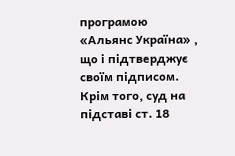програмою «Альянс Україна» , що і підтверджує своїм підписом.
Крім того, суд на підставі ст. 18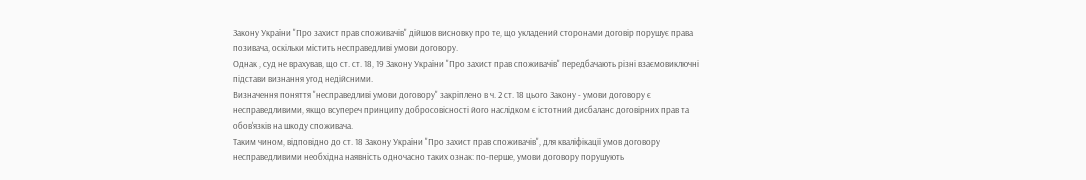Закону України "Про захист прав споживачів" дійшов висновку про те, що укладений сторонами договір порушує права позивача, оскільки містить несправедливі умови договору.
Однак , суд не врахував, що ст. ст. 18, 19 Закону України "Про захист прав споживачів" передбачають різні взаємовиключні підстави визнання угод недійсними.
Визначення поняття "несправедливі умови договору" закріплено в ч. 2 ст. 18 цього Закону - умови договору є несправедливими, якщо всупереч принципу добросовісності його наслідком є істотний дисбаланс договірних прав та обов'язків на шкоду споживача.
Таким чином, відповідно до ст. 18 Закону України "Про захист прав споживачів", для кваліфікації умов договору несправедливими необхідна наявність одночасно таких ознак: по-перше, умови договору порушують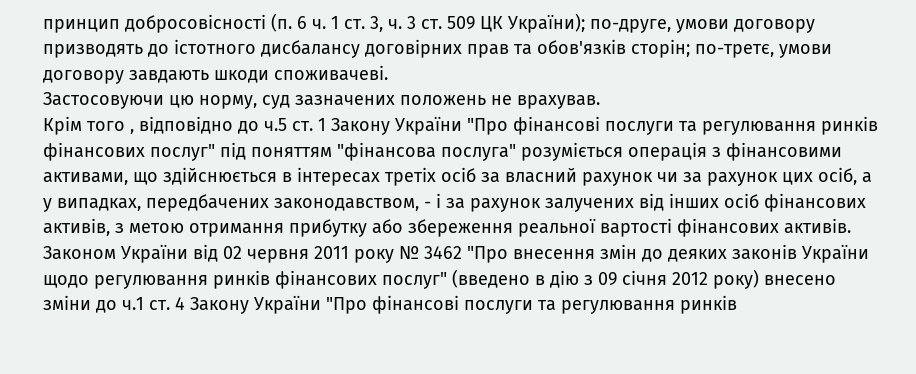принцип добросовісності (п. 6 ч. 1 ст. 3, ч. 3 ст. 509 ЦК України); по-друге, умови договору призводять до істотного дисбалансу договірних прав та обов'язків сторін; по-третє, умови договору завдають шкоди споживачеві.
Застосовуючи цю норму, суд зазначених положень не врахував.
Крім того , відповідно до ч.5 ст. 1 Закону України "Про фінансові послуги та регулювання ринків фінансових послуг" під поняттям "фінансова послуга" розуміється операція з фінансовими активами, що здійснюється в інтересах третіх осіб за власний рахунок чи за рахунок цих осіб, а у випадках, передбачених законодавством, - і за рахунок залучених від інших осіб фінансових активів, з метою отримання прибутку або збереження реальної вартості фінансових активів.
Законом України від 02 червня 2011 року № 3462 "Про внесення змін до деяких законів України щодо регулювання ринків фінансових послуг" (введено в дію з 09 січня 2012 року) внесено зміни до ч.1 ст. 4 Закону України "Про фінансові послуги та регулювання ринків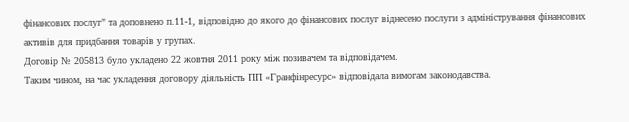фінансових послуг" та доповнено п.11-1, відповідно до якого до фінансових послуг віднесено послуги з адміністрування фінансових активів для придбання товарів у групах.
Договір № 205813 було укладено 22 жовтня 2011 року між позивачем та відповідачем.
Таким чином, на час укладення договору діяльність ПП «Гранфінресурс» відповідала вимогам законодавства.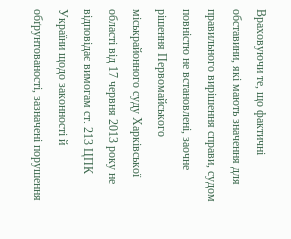Враховуючи те, що фактичні обставини, які мають значення для правильного вирішення справи, судом повністю не встановлені, заочне рішення Первомайського міськрайонного суду Харківської області від 17 червня 2013 року не відповідає вимогам ст. 213 ЦПК України щодо законності й обґрунтованості, зазначені порушення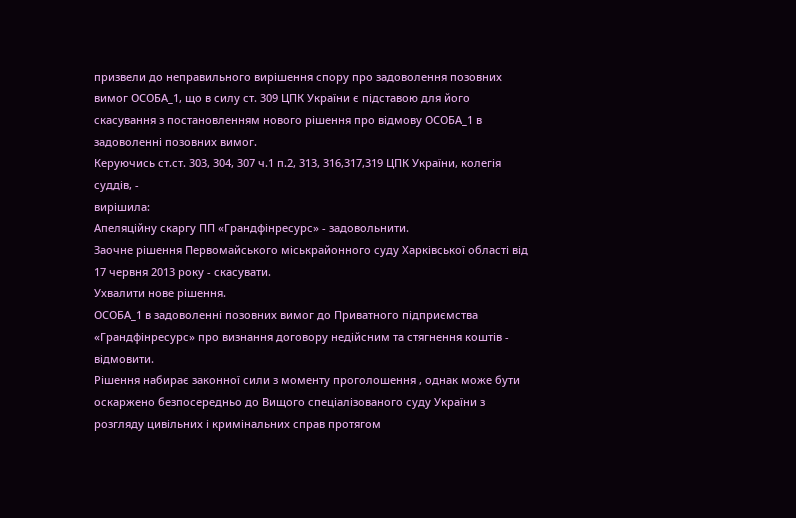призвели до неправильного вирішення спору про задоволення позовних вимог ОСОБА_1, що в силу ст. 309 ЦПК України є підставою для його скасування з постановленням нового рішення про відмову ОСОБА_1 в задоволенні позовних вимог.
Керуючись ст.ст. 303, 304, 307 ч.1 п.2, 313, 316,317,319 ЦПК України, колегія суддів, -
вирішила:
Апеляційну скаргу ПП «Грандфінресурс» - задовольнити.
Заочне рішення Первомайського міськрайонного суду Харківської області від 17 червня 2013 року - скасувати.
Ухвалити нове рішення.
ОСОБА_1 в задоволенні позовних вимог до Приватного підприємства «Грандфінресурс» про визнання договору недійсним та стягнення коштів - відмовити.
Рішення набирає законної сили з моменту проголошення , однак може бути оскаржено безпосередньо до Вищого спеціалізованого суду України з розгляду цивільних і кримінальних справ протягом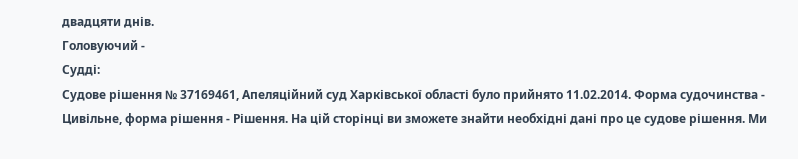двадцяти днів.
Головуючий -
Судді:
Судове рішення № 37169461, Апеляційний суд Харківської області було прийнято 11.02.2014. Форма судочинства - Цивільне, форма рішення - Рішення. На цій сторінці ви зможете знайти необхідні дані про це судове рішення. Ми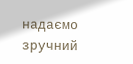надаємо зручний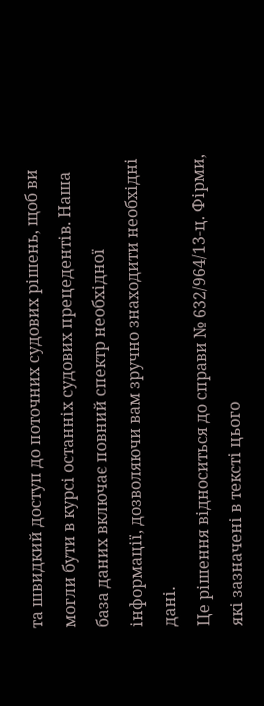та швидкий доступ до поточних судових рішень, щоб ви могли бути в курсі останніх судових прецедентів. Наша база даних включає повний спектр необхідної інформації, дозволяючи вам зручно знаходити необхідні дані.
Це рішення відноситься до справи № 632/964/13-ц. Фірми, які зазначені в тексті цього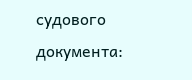судового документа: